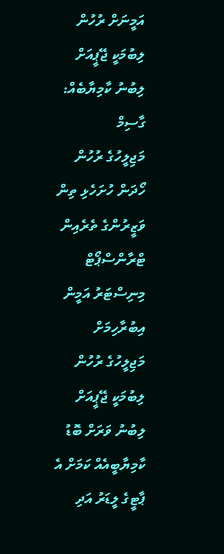އަމީނަށް ރުހުން ލިބުމަކީ ޖޭޕީއަށް ލިބުނު ކާމިޔާބެއް: ގާސިމް
މަޖިލީހުގެ ރުހުން ހޯދަން ހުށަހެޅި ތިން ވަޒީރުންގެ ތެރެއިން ޓްރާންސްޕޯޓް މިނިސްޓަރު އަމީން އިބުރާހިމަށް މަޖިލީހުގެ ރުހުން ލިބުމަކީ ޖޭޕީއަށް ލިބުނު ވަރަށް ބޮޑު ކާމިޔާބީއެއް ކަމަށް އެ ޕާޓީގެ ލީޑަރު އަދި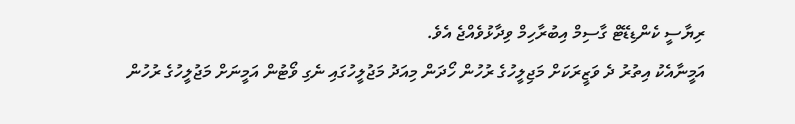ރިޔާސީ ކެންޑިޑޭޓް ގާސިމް އިބުރާހިމް ވިދާޅުވެއްޖެ އެވެ.
އަމީނާއެކު އިތުރު ދެ ވަޒީރަކަށް މަޖިލީހުގެ ރުހުން ހޯދަން މިއަދު މަޖުލީހުގައި ނެގި ވޯޓުން އަމީނަށް މަޖުލީހުގެ ރުހުން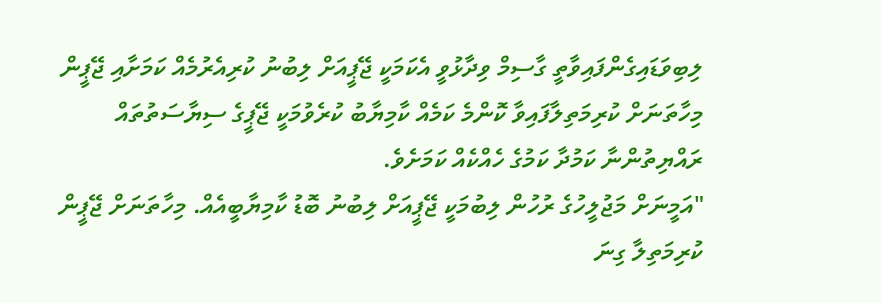ލިބިވަޑައިގެންފައިވާތީ ގާސިމް ވިދާޅުވީ އެކަމަކީ ޖޭޕީއަށް ލިބުނު ކުރިއެރުމެއް ކަމަށާއި ޖޭޕީން މިހާތަނަށް ކުރިމަތިލާފައިވާ ކޮންމެ ކަމެއް ކާމިޔާބު ކުރެވުމަކީ ޖޭޕީގެ ސިޔާސަތުތައް ރައްޔިތުންނާ ކަމުދާ ކަމުގެ ހެއްކެއް ކަމަށެވެ.
"އަމީނަށް މަޖުލީހުގެ ރުހުން ލިބުމަކީ ޖޭޕީއަށް ލިބުނު ބޮޑު ކާމިޔާބީއެއް. މިހާތަނަށް ޖޭޕީން ކުރިމަތިލާ ގިނަ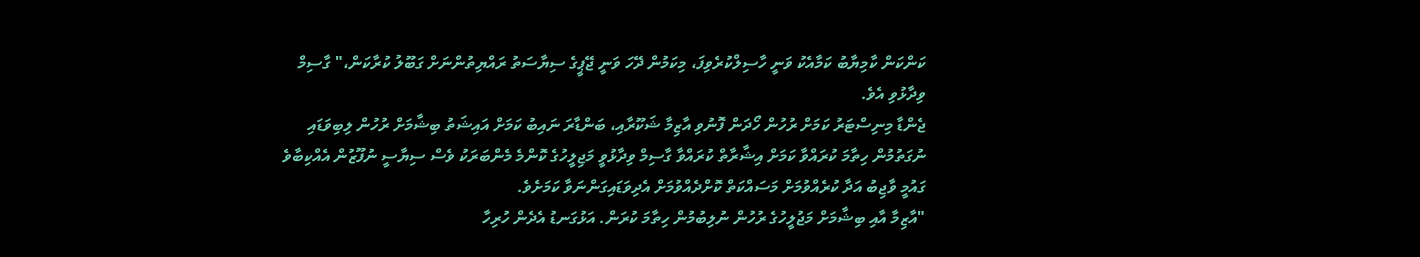ކަންކަން ކާމިޔާބު ކަމާއެކު ވަނީ ހާސިލްކުރެވިފަ، މިކަމުން ދޭހަ ވަނީ ޖޭޕީގެ ސިޔާސަތު ރައްޔިތުންނަށް ގަބޫލު ކުރާކަން،" ގާސިމް ވިދާޅުވި އެވެ.
ޖެންޑާ މިނިސްޓަރު ކަމަށް ރުހުން ހޯދަން ފޮނުވި އާޒިމާ ޝަކޫރާއި، ބަންޑާރަ ނައިބު ކަމަށް އައިޝަތު ބިޝާމަށް ރުހުން ލިބިވަޑައި ނުގަތުމުން ހިތާމަ ކުރައްވާ ކަމަށް އިޝާރާތް ކުރައްވާ ގާސިމް ވިދާޅުވީ މަޖިލީހުގެ ކޮންމެ މެންބަރަކު ވެސް ސިޔާސީ ނުފޫޒުން އެއްކިބާވެ ގައުމީ ވާޖިބު އަދާ ކުރެއްވުމަށް މަސައްކަތް ކޮށްދެއްވުމަށް އެދިވަޑައިގަންނަވާ ކަމަށެވެ.
"އާޒިމާ އާއި ބިޝާމަށް މަޖުލީހުގެ ރުހުން ނުލިބުމުން ހިތާމަ ކުރަން. އަޅުގަނޑު އެދެން ހުރިހާ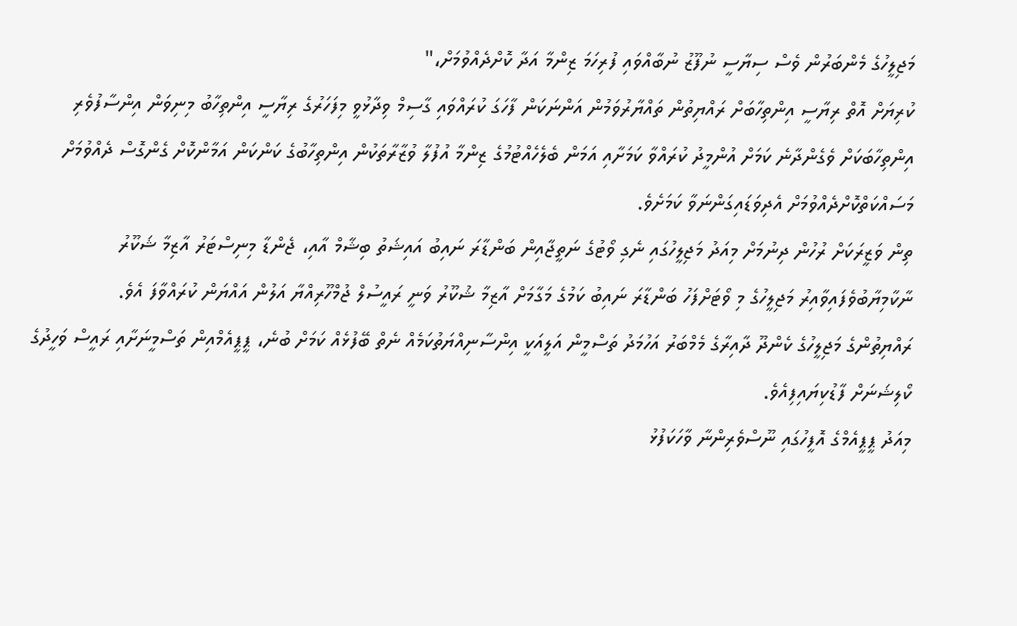މަޖިލީހުގެ މެންބަރުން ވެސް ސިޔާސީ ނުފޫޒު ނުބާއްވައި ފުރިހަމަ ޒިންމާ އަދާ ކޮށްދެއްވުމަށް،"
ކުރިޔަށް އޮތް ރިޔާސީ އިންތިހާބަށް ރައްޔިތުން ތައްޔާރުވަމުން އަންނަކަން ފާހަގަ ކުރައްވައި ގާސިމް ވިދާޅުވީ މިފަހަރުގެ ރިޔާސީ އިންތިހާބު މިނިވަން އިންސާފުވެރި އިންތިހާބަކަށް ވެގެންދާނެ ކަމަށް އުންމީދު ކުރައްވާ ކަމަށާއި އަމަން ބެލެހެއްޓުމުގެ ޒިންމާ އުފުލާ ވުޒާރާތަކުން އިންތިހާބުގެ ކަންކަން އަމާންކޮށް ގެންގޮސް ދެއްވުމަށް މަސައްކަތްކޮށްދެއްވުމަށް އެދިވަޑައިގަންނަވާ ކަމަށެވެ.
ތިން ވަޒީރަކަށް ރުހުން ދިނުމަށް މިއަދު މަޖިލީހުގައި ނެގި ވޯޓުގެ ނަތީޖާއިން ބަންޑާރަ ނައިބު އައިޝަތު ބިޝާމް އާއި، ޖެންޑާ މިނިސްޓަރު އާޒިމާ ޝަކޫރު ނާކާމިޔާބުވެފައިވާއިރު މަޖިލީހުގެ މި ވޯޓަށްފަހު ބަންޑާރަ ނައިބު ކަމުގެ މަގާމަށް އާޒިމާ ޝުކޫރު ވަނީ ރައީސުލް ޖުމްހޫރިއްޔާ އަލުން އައްޔަން ކުރައްވާފަ އެވެ.
ރައްޔިތުންގެ މަޖިލީހުގެ ކެންދޫ ދާއިރާގެ މެމްބަރު އަހުމަދު ތަސްމީން އަލީއަކީ އިންސާނިއްޔަތުކަމެއް ނެތް ބޭފުޅެއް ކަމަށް ބުނެ، ޕީޕީއެމްއިން ތަސްމީނަށާއި ރައީސް ވަހީދުގެ ކޯލިޝަނަށް ފާޑުކިޔައިފިއެވެ.
މިއަދު ޕީޕީއެމްގެ އޮފީހުގައި ނޫސްވެރިންނާ ވާހަކަފުޅު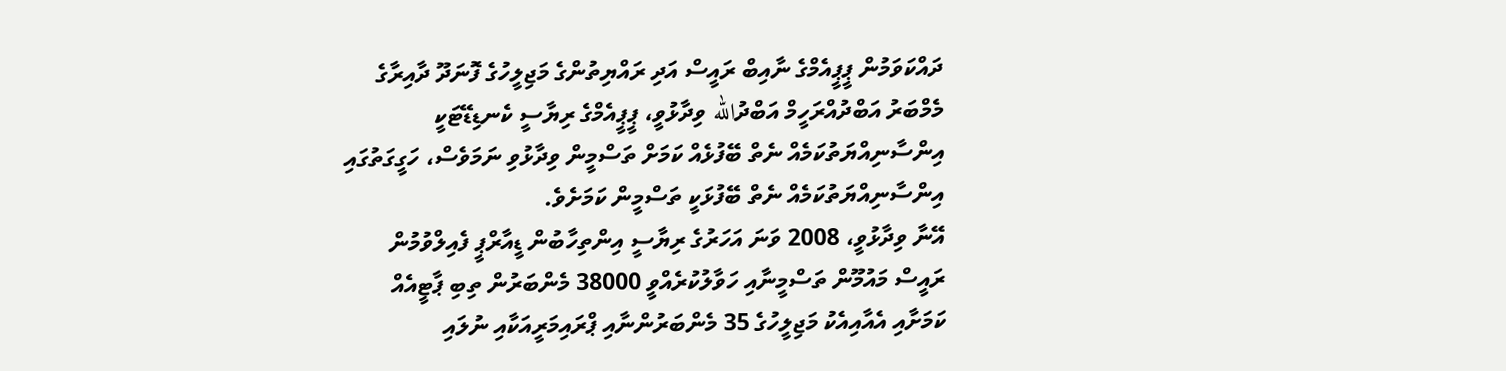ދައްކަވަމުން ޕީޕީއެމްގެ ނާއިބް ރައީސް އަދި ރައްޔިތުންގެ މަޖިލީހުގެ ފޮނަދޫ ދާއިރާގެ މެމްބަރު އަބްދުއްރަހީމް އަބްދުالله ވިދާޅުވީ، ޕީޕީއެމްގެ ރިޔާސީ ކެނޑިޑޭޓަކީ އިންސާނިއްޔަތުކަމެއް ނެތް ބޭފުޅެއް ކަމަށް ތަސްމީން ވިދާޅުވި ނަމަވެސް، ހަގީގަތުގައި އިންސާނިއްޔަތުކަމެއް ނެތް ބޭފުޅަކީ ތަސްމީން ކަމަށެވެ.
އޭނާ ވިދާޅުވީ، 2008 ވަނަ އަހަރުގެ ރިޔާސީ އިންތިހާބުން ޑީއާރްޕީ ފެއިލްވުމުން ރައީސް މައުމޫން ތަސްމީނާއި ހަވާލުކުރެއްވީ 38000 މެންބަރުން ތިބި ޕާޓީއެއް ކަމަށާއި އެއާއިއެކު މަޖިލީހުގެ 35 މެންބަރުންނާއި ޕްރައިމަރީއަކާއި ނުލައި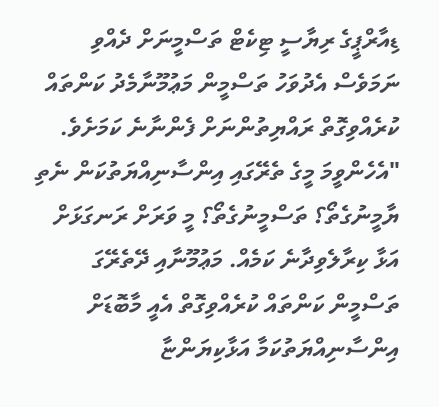ޑިއާރްޕީގެ ރިޔާސީ ޓިކެޓް ތަސްމީނަށް ދެއްވި ނަމަވެސް އެދުވަހު ތަސްމީން މަޢުމޫނާމެދު ކަންތައް ކުރެއްވިގޮތް ރައްޔިތުންނަށް ފެންނާނެ ކަމަށެވެ.
"އެހެންވީމަ މީގެ ތެރޭގައި އިންސާނިއްޔަތުކަން ނެތި ޔާމީނުގެތޯ؟ ތަސްމީނުގެތޯ؟ މީ ވަރަށް ރަނގަޅަށް އަޅާ ކިރާލެވިދާނެ ކަމެއް. މަޢުމޫނާއި ދޭތެރޭގަ ތަސްމީން ކަންތައް ކުރެއްވިގޮތް އެއީ މާބޮޑަށް އިންސާނިއްޔަތުކަމާ އަޅާކިޔަންޏާ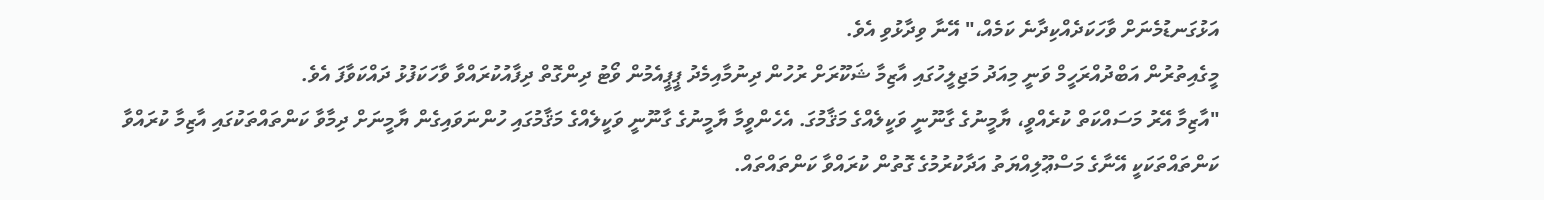އަޅުގަނޑުމެނަށް ވާހަކަދެއްކިދާނެ ކަމެއް،" އޭނާ ވިދާޅުވި އެވެ.
މީގެއިތުރުން އަބްދުއްރަހީމް ވަނީ މިއަދު މަޖިލީހުގައި އާޒިމާ ޝަކޫރަށް ރުހުން ދިނުމާއިމެދު ޕީޕީއެމުން ވޯޓު ދިންގޮތް ދިފާއުކުރައްވާ ވާހަކަފުޅު ދައްކަވާފަ އެވެ.
"އާޒިމާ އޭރު މަސައްކަތް ކުރެއްވީ، ޔާމީނުގެ ގާނޫނީ ވަކީލެއްގެ މަޤާމުގަ. އެހެންވީމާ ޔާމީނުގެ ގާނޫނީ ވަކީލެއްގެ މަޤާމުގައި ހުންނަވައިގެން ޔާމީނަށް ދިމާވާ ކަންތައްތަކުގައި އާޒިމާ ކުރައްވާ ކަންތައްތަކަކީ އޭނާގެ މަސްޢޫލިއްޔަތު އަދާކުރުމުގެ ގޮތުން ކުރައްވާ ކަންތައްތައް.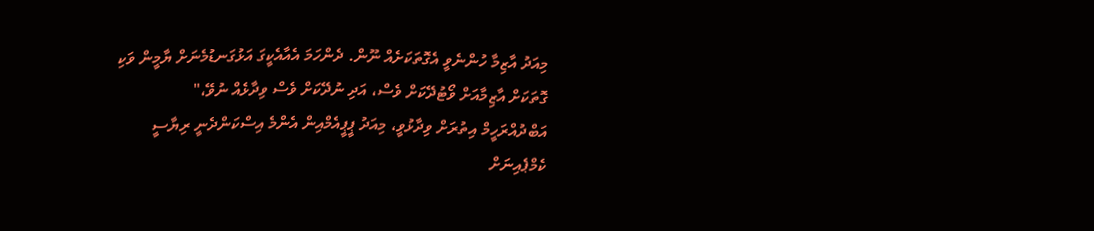މިއަދު އާޒިމާ ހުންނެވީ އެގޮތަކަށެއް ނޫން. ދެންހަމަ އެއާއެކީގަ އަޅުގަނޑުމެނަށް ޔާމީން ވަކި ގޮތަކަށް އާޒިމާއަށް ވޯޓުދޭކަށް ވެސް، އަދި ނުދޭކަށް ވެސް ވިދާޅެއް ނުވޭ،"
އަބްދުއްރަހީމް އިތުރަށް ވިދާޅުވީ، މިއަދު ޕީޕީއެމްއިން އެންމެ އިސްކަންދެނީ ރިޔާސީ ކެމްޕެއިނަށް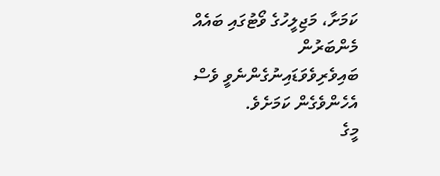ކަމަށާ، މަޖިލީހުގެ ވޯޓުގައި ބައެއް މެންބަރުން ބައިވެރިވެވަޑައިނުގެންނެވީ ވެސް އެހެންވެގެން ކަމަށެވެ.
މީގެ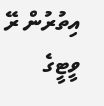އިތުރުން ރޭ ވީޓީގެ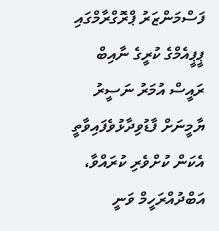ފަސްމަންޒަރު ޕްރޮގްރާމްގައި ޕީޕީއެމްގެ ކުރީގެ ނާއިބް ރައީސް އުމަރު ނަސީރު ޔާމީނަށް ފާޑުވިދާޅުވެފައިވާތީ އެކަން ކުށްވެރި ކުރައްވާ، އަބްދުއްރަހީމް ވަނީ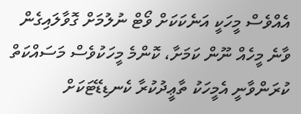އެއްވެސް މީހަކީ އަނެކަކަށް ވޯޓް ނުލުމަށް ގޮވާލައިގެން ވާނެ މީހެއް ނޫން ކަމަށާ، ކޮންމެ މީހަކުވެސް މަސައްކަތް ކުރަންވާނީ އެމީހަކު ތާޢީދުކުރާ ކެނޑިޑޭޓަކަށް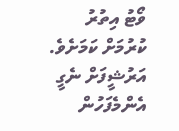ވޯޓު އިތުރު ކުރުމަށް ކަމަށެވެ.
އަރުޝީފަށް ނެގީ
އެންމެފަހުން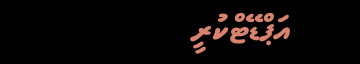އަޕްޑޭޓްކުރީ